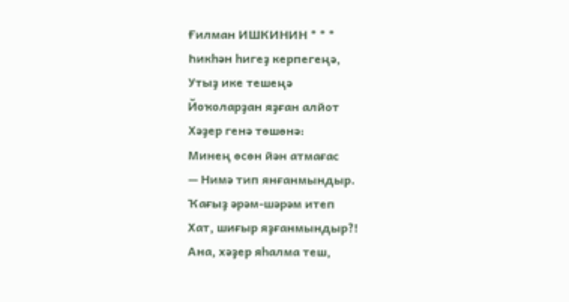Ғилман ИШКИНИН * * *
Һикһән һигеҙ керпегеңә,
Утыҙ ике тешеңә
Йоҡоларҙан яҙған алйот
Хәҙер генә төшөнә:
Минең өсөн йән атмағас
— Нимә тип янғанмындыр.
Ҡағыҙ әрәм-шәрәм итеп
Хат, шиғыр яҙғанмындыр?!
Ана, хәҙер яһалма теш,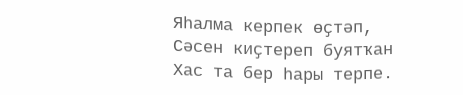Яһалма керпек өҫтәп,
Сәсен киҫтереп буятҡан
Хас та бер һары терпе.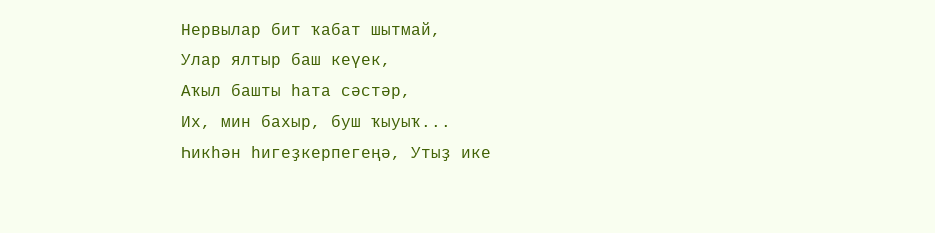Нервылар бит ҡабат шытмай,
Улар ялтыр баш кеүек,
Аҡыл башты һата сәстәр,
Их, мин бахыр, буш ҡыуыҡ...
Һикһән һигеҙкерпегеңә, Утыҙ ике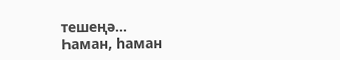тешеңә...
Һаман, һаман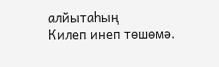алйытаһың
Килеп инеп төшөмә.